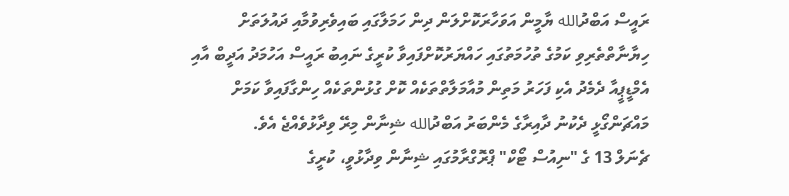ރައީސް އަބްދުالله ޔާމީން އަވަހާރަކޮށްލަން ދިން ހަމަލާގައި ބައިވެރިވުމާއި ދައުލަތަށް ހިޔާނާތްތެރިވި ކަމުގެ ތުހުމަތުގައި ހައްޔަރުކޮށްފައިވާ ކުރީގެ ނައިބު ރައީސް އަހުމަދު އަދީބް އާއި އެމްޑީޕީއާ ދެމެދު އެކި ފަހަރު މަތިން މުއާމަލާތްތަކެއް ކޮށް ގުޅުންތަކެއް ހިންގާފައިވާ ކަމަށް މައްޗަންގޯޅީ ދެކުނު ދާއިރާގެ މެންބަރު އަބްދުالله ޝިނާން މިރޭ ވިދާޅުވެއްޖެ އެވެ.
ޗެނަލް 13 ގެ "ނިއުސް ޓޯކް" ޕްރޮގްރާމުގައި ޝިނާން ވިދާޅުވީ، ކުރީގެ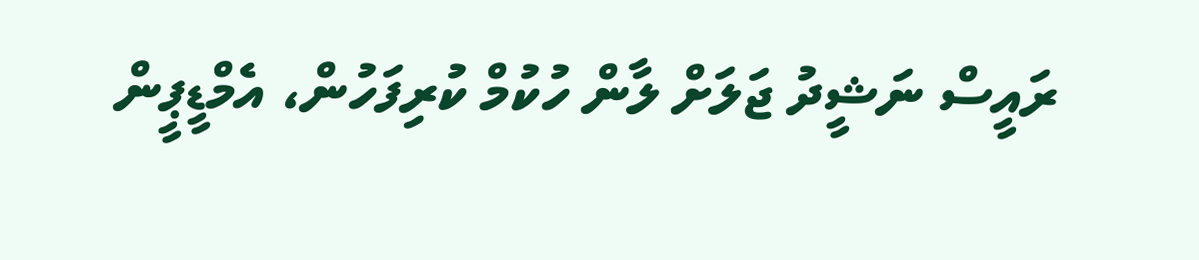ރައީސް ނަޝީދު ޖަލަށް ލާން ހުކުމް ކުރިފަހުން، އެމްޑީޕީން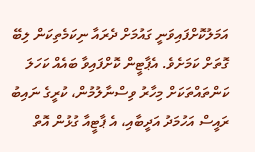އަމަލުކޮށްފައިވަނީ ގައުމަށް ދެރައާ ނިކަމެތިކަން ލިބޭ ގޮތަށް ކަމަށެވެ. އެޕާޓީން ކޮށްފައިވާ ބައެއް ކަހަލަ ކަންތައްތަކަށް މިހާރު ވިސްނާލުމުން، ކުރީގެ ނައިބު ރައީސް އަހުމަދު އަދީބާއި، އެ ޕާޓީއާ ގުޅުން އޮތް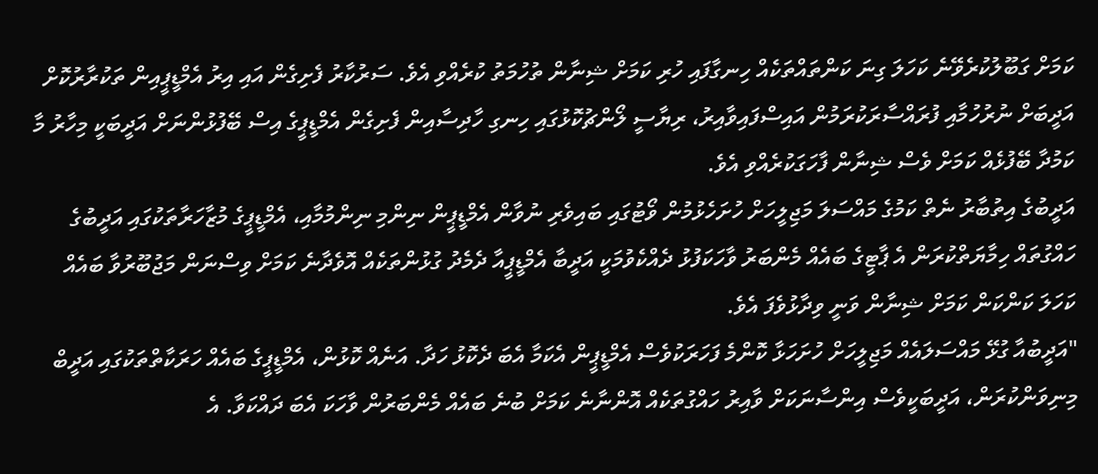ކަމަށް ގަބޫލުކުރެވޭނެ ކަހަލަ ގިނަ ކަންތައްތަކެއް ހިނގާފައި ހުރި ކަމަށް ޝިނާން ތުހުމަތު ކުރެއްވި އެވެ. ސަރުކާރު ފެށިގެން އައި އިރު އެމްޑީޕީއިން ތަކުރާރުކޮށް އަދީބަށް ނުރުހުމާއި ފުރައްސާރަކުރަމުން އައިސްފައިވާއިރު، ރިޔާސީ ލޯންޗުކޮޅުގައި ހިނގި ހާދިސާއިން ފެށިގެން އެމްޑީޕީގެ އިސް ބޭފުޅުންނަށް އަދީބަކީ މިހާރު މާ ކަމުދާ ބޭފުޅެއް ކަމަށް ވެސް ޝިނާން ފާހަގަކުރެއްވި އެވެ.
އަދީބުގެ އިތުބާރު ނެތް ކަމުގެ މައްސަލަ މަޖިލީހަށް ހުށަހެޅުމުން ވޯޓުގައި ބައިވެރި ނުވާން އެމްޑީޕީން ނިންމި ނިންމުމާއި، އެމްޑީޕީގެ މުޒާހަރާތަކުގައި އަދީބުގެ ހައްގުތައް ހިމާޔަތްކުރަން އެ ޕާޓީގެ ބައެއް މެންބަރު ވާހަކަފުޅު ދެއްކެވުމަކީ އަދީބާ އެމްޑީޕީއާ ދެމެދު ގުޅުންތަކެއް އޮވެދާނެ ކަމަށް ވިސްނަން މަޖުބޫރުވާ ބައެއް ކަހަލަ ކަންކަން ކަމަށް ޝިނާން ވަނީ ވިދާޅުވެފަ އެވެ.
"އަދީބުއާ ގުޅޭ މައްސަލައެއް މަޖިލީހަށް ހުށަހަޅާ ކޮންމެ ފަހަރަކުވެސް އެމްޑީޕީން އެކަމާ އެބަ ދެކޮޅު ހަދާ. އަނެއް ކޮޅުން، އެމްޑީޕީގެ ބައެއް ހަރަކާތްތަކުގައި އަދީބް މިނިވަންކުރަން، އަދީބަކީވެސް އިންސާނަކަށް ވާއިރު ހައްގުތަކެއް އޮންނާނެ ކަމަށް ބުނެ ބައެއް މެންބަރުން ވާހަކަ އެބަ ދައްކަވާ. އެ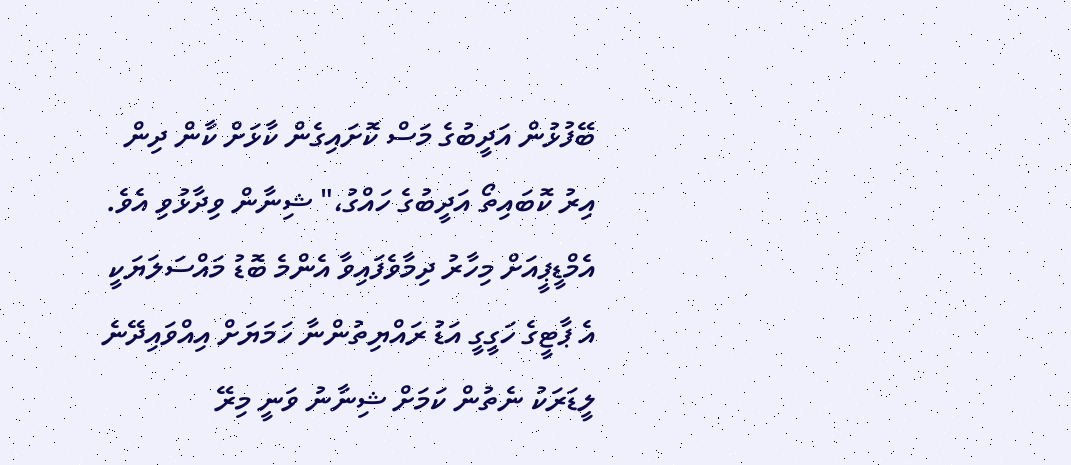ބޭފުޅުން އަދީބުގެ މަސް ކޮށައިގެން ކާޅަށް ކާން ދިން އިރު ކޮބައިތޯ އަދީބުގެ ހައްގު،" ޝިނާން ވިދާޅުވި އެވެ.
އެމްޑީޕީއަށް މިހާރު ދިމާވެފައިވާ އެންމެ ބޮޑު މައްސަލަޔަކީ އެ ޕާޓީގެ ހަގީގީ އަޑު ރައްޔިތުންނާ ހަމަޔަށް އިއްވައިދޭނެ ލީޑަރަކު ނެތުން ކަމަށް ޝިނާނު ވަނީ މިރޭ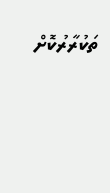ތަކުރާރުކޮށް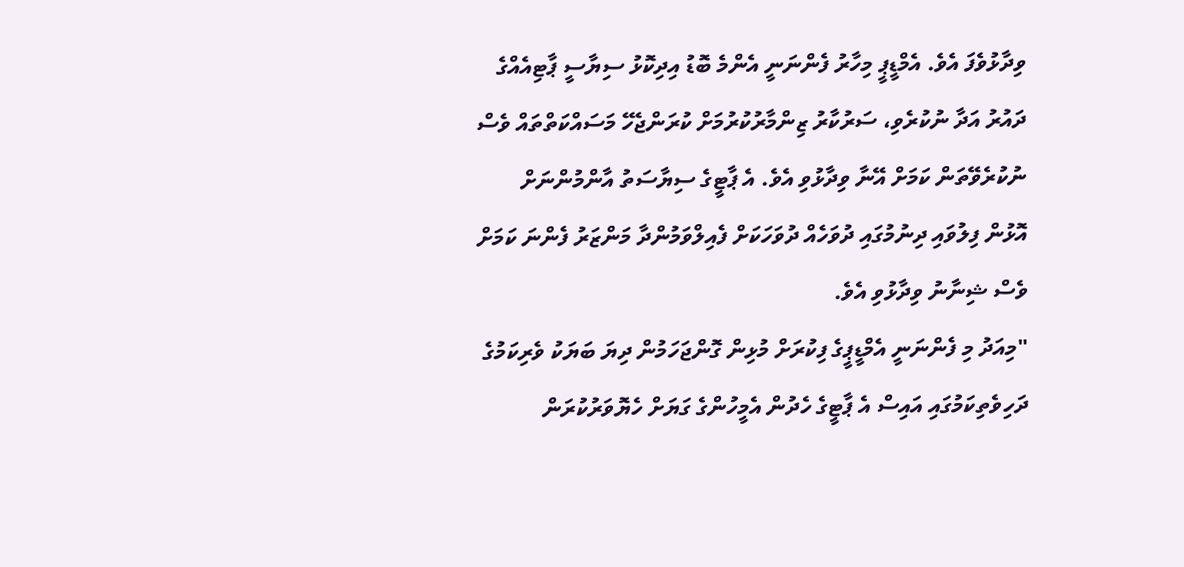ވިދާޅުވެފަ އެވެ. އެމްޑީޕީ މިހާރު ފެންނަނީ އެންމެ ބޮޑު އިދިކޮޅު ސިޔާސީ ޕާޓިއެއްގެ ދައުރު އަދާ ނުކުރެވި، ސަރުކާރު ޒިންމާރުކުރުމަށް ކުރަންޖެހޭ މަސައްކަތްތައް ވެސް ނުކުރެވޭތަން ކަމަށް އޭނާ ވިދާޅުވި އެވެ. އެ ޕާޓީގެ ސިޔާސަތު އާންމުންނަށް އޮޅުން ފިލުވައި ދިނުމުގައި ދުވަހެއް ދުވަހަކަށް ފެއިލްވަމުންދާ މަންޒަރު ފެންނަ ކަމަށް ވެސް ޝިނާނު ވިދާޅުވި އެވެ.
"މިއަދު މި ފެންނަނީ އެމްޑީޕީގެ ފިކުރަށް މުޅިން ގޮންޖަހަމުން ދިޔަ ބަޔަކު ވެރިކަމުގެ ދަހިވެތިކަމުގައި އައިސް އެ ޕާޓީގެ ހެދުން އެމީހުންގެ ގަޔަށް ހެޔޮވަރުކުރަން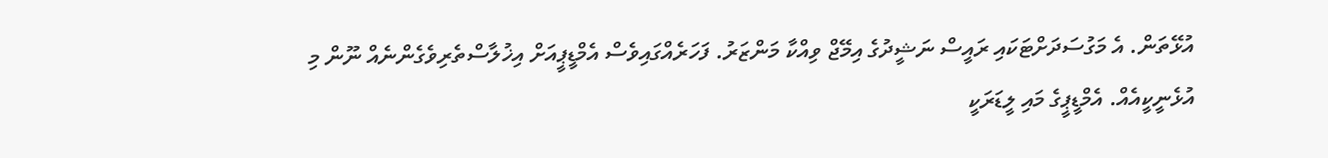އުޅޭތަން. އެ މަގުސަދަށްޓަކައި ރައީސް ނަޝީދުގެ އިމޭޖް ވިއްކާ މަންޒަރު. ފަހަރެއްގައިވެސް އެމްޑީޕީއަށް އިޚުލާސްތެރިވެގެންނެއް ނޫން މި އުޅެނީކީއެއް. އެމްޑީޕީގެ މައި ލީޑަރަކީ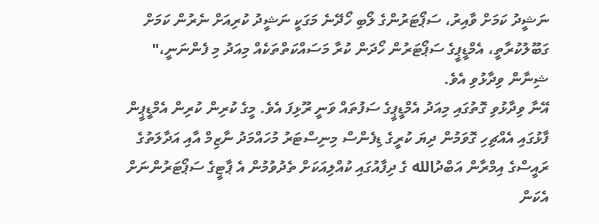ނަޝީދު ކަމަށް ވާއިރު، ސަޕޯޓަރުންގެ ލޯބި ހޯދޭނެ މަގަކީ ނަޝީދު ކުރިއަށް ނެރުން ކަމަށް ގަބޫލުކުރާތީ، އެމްޑީޕީގެ ސަޕޯޓަރުން ހޯދަން ކުރާ މަސައްކަތްތަކެއް މިއަދު މި ފެންނަނީ،" ޝިނާން ވިދާޅުވި އެވެ.
އޭނާ ވިދާޅުވި ގޮތުގައި މިއަދު އެމްޑީޕީގެ ސަފުތައް ވަނީ ރޫޅިފަ އެވެ. މީގެ ކުރިން ކުރިން އެމްޑީޕީން ފާޅުގައި އެއްޗިހި ގޮވަމުން ދިޔަ ކުރީގެ ޑިފެންސް މިނިސްޓަރު މުހައްމަދު ނާޒިމް އާއި އަދާލަތުގެ ރައީސްގެ އިމްރާން އަބްދުالله ގެ ދިފާއުގައި ކުއްލިއަކަށް ތެދުވުމުން އެ ޕާޓީގެ ސަޕޯޓަރުންނަށް އެކަން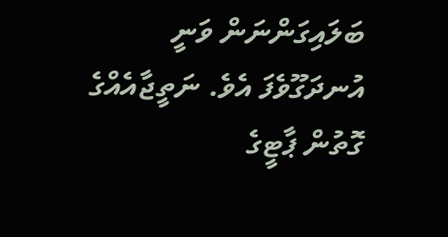ބަލައިގަންނަން ވަނީ އުނދަގޫވެފަ އެވެ. ނަތީޖާއެއްގެ ގޮތުން ޕާޓީގެ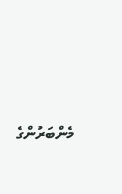މެންބަރުންގެ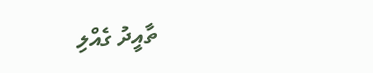ތާއީދު ގެއްލި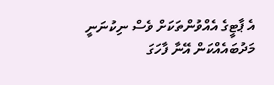އެ ޕާޓީގެ އެއްވުންތަކަށް ވެސް ނިކުނަނީ މަދުބައެއްކަން އޭނާ ފާހަގަ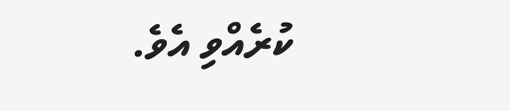ކުރެއްވި އެވެ.